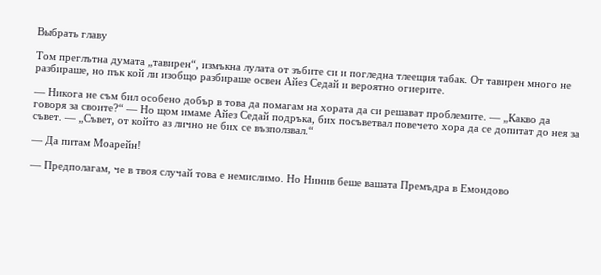Выбрать главу

Том преглътна думата „тавирен“, измъкна лулата от зъбите си и погледна тлеещия табак. От тавирен много не разбираше, но пък кой ли изобщо разбираше освен Айез Седай и вероятно огиерите.

— Никога не съм бил особено добър в това да помагам на хората да си решават проблемите. — „Какво да говоря за своите?“ — Но щом имаме Айез Седай подръка, бих посъветвал повечето хора да се допитат до нея за съвет. — „Съвет, от който аз лично не бих се възползвал.“

— Да питам Моарейн!

— Предполагам, че в твоя случай това е немислимо. Но Нинив беше вашата Премъдра в Емондово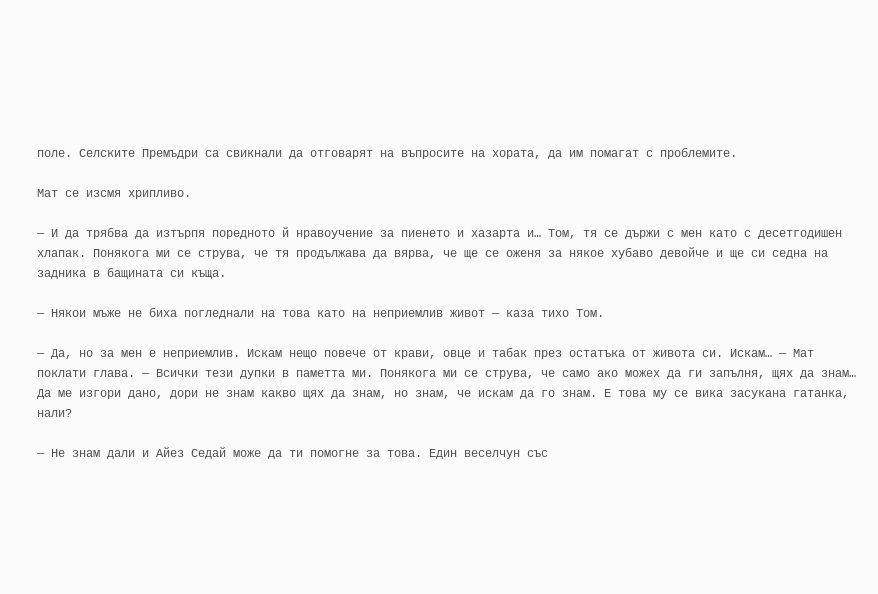поле. Селските Премъдри са свикнали да отговарят на въпросите на хората, да им помагат с проблемите.

Мат се изсмя хрипливо.

— И да трябва да изтърпя поредното й нравоучение за пиенето и хазарта и… Том, тя се държи с мен като с десетгодишен хлапак. Понякога ми се струва, че тя продължава да вярва, че ще се оженя за някое хубаво девойче и ще си седна на задника в бащината си къща.

— Някои мъже не биха погледнали на това като на неприемлив живот — каза тихо Том.

— Да, но за мен е неприемлив. Искам нещо повече от крави, овце и табак през остатъка от живота си. Искам… — Мат поклати глава. — Всички тези дупки в паметта ми. Понякога ми се струва, че само ако можех да ги запълня, щях да знам… Да ме изгори дано, дори не знам какво щях да знам, но знам, че искам да го знам. Е това му се вика засукана гатанка, нали?

— Не знам дали и Айез Седай може да ти помогне за това. Един веселчун със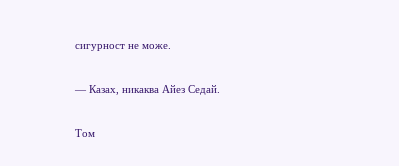сигурност не може.

— Казах, никаква Айез Седай.

Том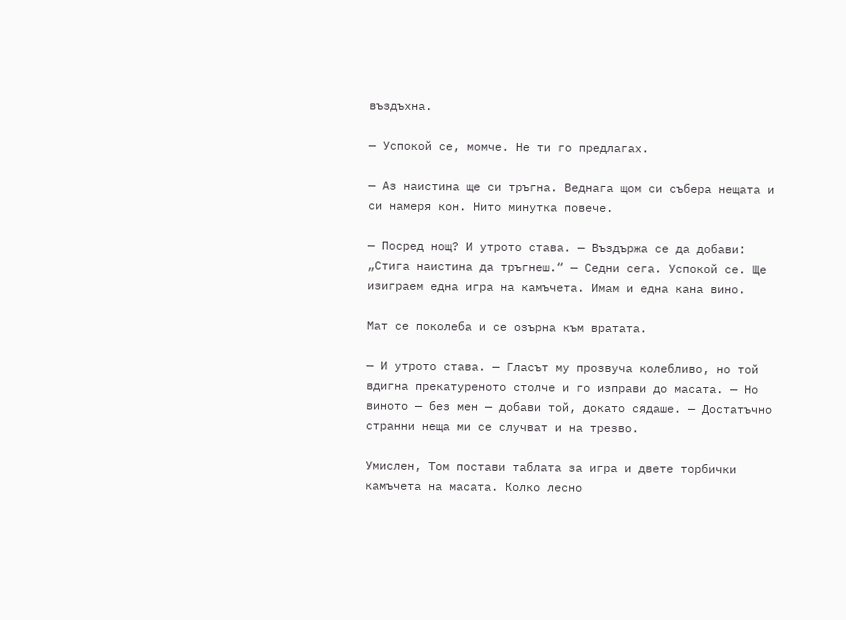въздъхна.

— Успокой се, момче. Не ти го предлагах.

— Аз наистина ще си тръгна. Веднага щом си събера нещата и си намеря кон. Нито минутка повече.

— Посред нощ? И утрото става. — Въздържа се да добави: „Стига наистина да тръгнеш.“ — Седни сега. Успокой се. Ще изиграем една игра на камъчета. Имам и една кана вино.

Мат се поколеба и се озърна към вратата.

— И утрото става. — Гласът му прозвуча колебливо, но той вдигна прекатуреното столче и го изправи до масата. — Но виното — без мен — добави той, докато сядаше. — Достатъчно странни неща ми се случват и на трезво.

Умислен, Том постави таблата за игра и двете торбички камъчета на масата. Колко лесно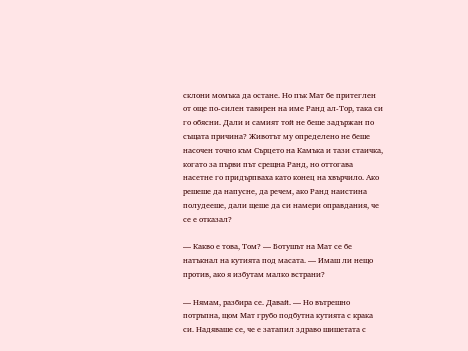склони момъка да остане. Но пък Мат бе притеглен от още по-силен тавирен на име Ранд ал-Тор, така си го обясни. Дали и самият той не беше задържан по същата причина? Животът му определено не беше насочен точно към Сърцето на Камъка и тази стаичка, когато за първи път срещна Ранд, но оттогава насетне го придърпваха като конец на хвърчило. Ако решеше да напусне, да речем, ако Ранд наистина полудееше, дали щеше да си намери оправдания, че се е отказал?

— Какво е това, Том? — Ботушът на Мат се бе натъкнал на кутията под масата. — Имаш ли нещо против, ако я избутам малко встрани?

— Нямам, разбира се. Давай. — Но вътрешно потръпна, щом Мат грубо подбутна кутията с крака си. Надяваше се, че е затапил здраво шишетата с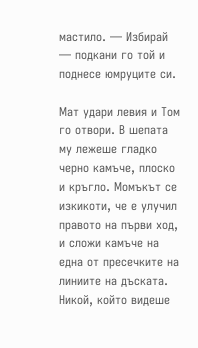мастило. — Избирай — подкани го той и поднесе юмруците си.

Мат удари левия и Том го отвори. В шепата му лежеше гладко черно камъче, плоско и кръгло. Момъкът се изкикоти, че е улучил правото на първи ход, и сложи камъче на една от пресечките на линиите на дъската. Никой, който видеше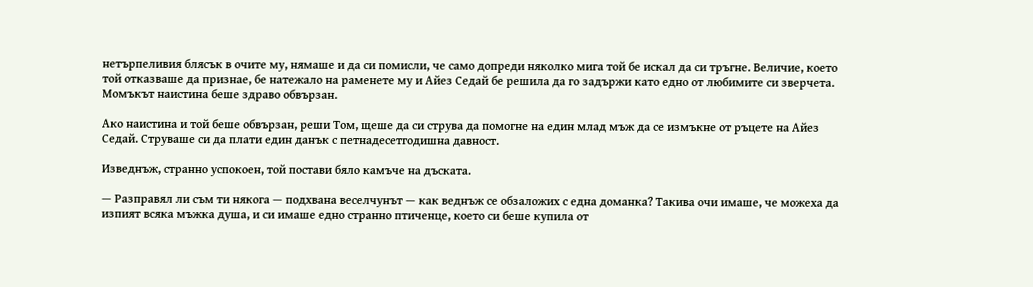нетърпеливия блясък в очите му, нямаше и да си помисли, че само допреди няколко мига той бе искал да си тръгне. Величие, което той отказваше да признае, бе натежало на раменете му и Айез Седай бе решила да го задържи като едно от любимите си зверчета. Момъкът наистина беше здраво обвързан.

Ако наистина и той беше обвързан, реши Том, щеше да си струва да помогне на един млад мъж да се измъкне от ръцете на Айез Седай. Струваше си да плати един данък с петнадесетгодишна давност.

Изведнъж, странно успокоен, той постави бяло камъче на дъската.

— Разправял ли съм ти някога — подхвана веселчунът — как веднъж се обзаложих с една доманка? Такива очи имаше, че можеха да изпият всяка мъжка душа, и си имаше едно странно птиченце, което си беше купила от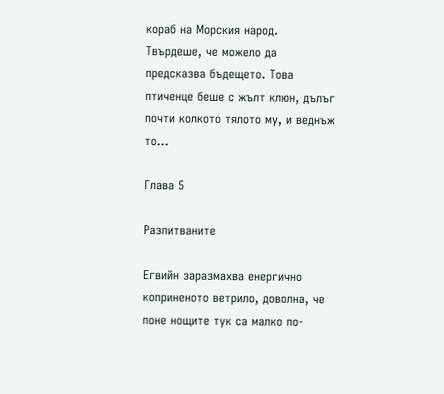кораб на Морския народ. Твърдеше, че можело да предсказва бъдещето. Това птиченце беше с жълт клюн, дълъг почти колкото тялото му, и веднъж то…

Глава 5

Разпитваните

Егвийн заразмахва енергично коприненото ветрило, доволна, че поне нощите тук са малко по-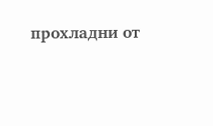прохладни от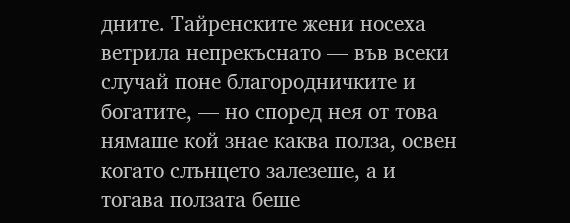дните. Тайренските жени носеха ветрила непрекъснато — във всеки случай поне благородничките и богатите, — но според нея от това нямаше кой знае каква полза, освен когато слънцето залезеше, а и тогава ползата беше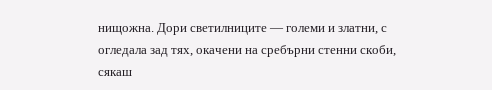нищожна. Дори светилниците — големи и златни, с огледала зад тях, окачени на сребърни стенни скоби, сякаш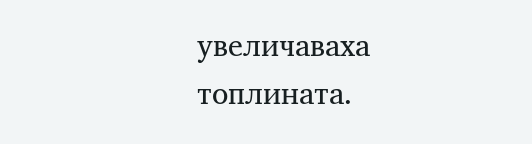увеличаваха топлината.